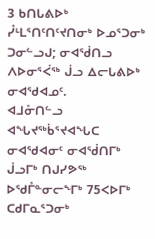3 ᑲᑎᒐᕕᐅᒃ ᓮᒻᒪᕐᑎᑦᑎᑦᔪᑎᓂᒃ ᐅᓄᕐᑐᓂᒃ ᑐᓂᓪᓗᒍ; ᓂᐊᖂᑎᓗ ᐱᐅᓂᕐᐹᖅ ᒎᓗ ᐃᓕᒐᕕᐅᒃ ᓂᐊᖁᐊᓄᑦ.
ᐊᒧᓁᑎᓪᓗ ᐊᖓᔪᖅᑳᕐᔪᐊᖓᑕ ᓂᐊᖁᐊᓂᑦ ᓂᐊᖂᑎᒥᒃ ᒎᓗᒥᒃ ᑎᒍᓯᕗᖅ ᐅᖁᒤᓐᓂᓕᖕᒥᒃ 75ᐸᐅᒥᒃ ᑕᑯᒥᓇᕐᑐᓂᒃ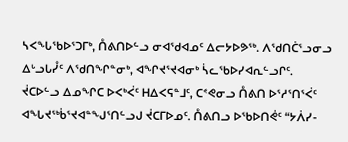ᓴᐸᖓᖃᐅᕐᑐᒥᒃ, ᑍᕕᑎᐅᓪᓗ ᓂᐊᖁᐊᓄᑦ ᐃᓕᔭᐅᕗᖅ. ᐱᖁᑎᑖᕐᓗᓂᓗ ᐃᒡᓗᒐᓮᑦ ᐱᖁᑎᖏᓐᓂᒃ, ᐊᖏᔪᕐᔪᐊᓂᒃ ᓵᓚᖃᐅᓯᐊᕆᓪᓗᒋᑦ.
ᔫᑕᐅᓪᓗ ᐃᓄᖏᑕ ᐅᐸᒃᐹᑦ ᕼᐃᐸᕋᓐᒧᑦ, ᑕᕝᕙᓂᓗ ᑍᕕᑎ ᐅᕐᓱᕐᑎᕐᐹᑦ ᐊᖓᔪᖅᑳᕐᔪᐊᓐᖑᕐᑎᓪᓗᒍ ᔫᑕᒥᐅᓄᑦ. ᑍᕕᑎᓗ ᐅᖃᐅᑎᕚᑦ “ᔭᐲᓯ-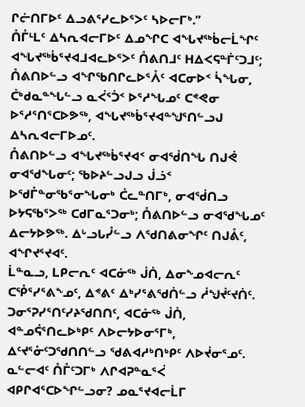ᒋᓖᑎᒥᐅᑦ ᐃᓗᕕᕐᓯᓚᐅᕐᐳᑦ ᓴᐅᓕᒥᒃ.”
ᑍᒤᒻᒪᑦ ᐃᓴᕆᐊᓕᒥᐅᑦ ᐃᓄᖏᑕ ᐊᖓᔪᖅᑳᓕᒫᖏᑦ ᐊᖓᔪᖅᑳᕐᔪᐊᒧᐊᓚᐅᕐᐳᑦ ᑍᕕᑎᒧᑦ ᕼᐃᐸᕋᓐᒦᑦᑐᒧᑦ; ᑍᕕᑎᐅᓪᓗ ᐊᖏᖃᑎᒋᓚᐅᕐᐰᑦ ᐊᑕᓂᐅᑉ ᓵᖓᓂ, ᑖᒃᑯᓇᓐᖓᓪᓗ ᓇᐹᕐᑑᑉ ᐅᕐᓱᖓᓄᑦ ᑕᕝᕙᓂ ᐅᕐᓱᕐᑎᕐᑕᐅᕗᖅ, ᐊᖓᔪᖅᑳᕐᔪᐊᓐᖑᕐᑎᓪᓗᒍ ᐃᓴᕆᐊᓕᒥᐅᓄᑦ.
ᑍᕕᑎᐅᓪᓗ ᐊᖓᔪᖅᑳᕐᔪᐊᑉ ᓂᐊᖂᑎᖓ ᑎᒍᕚ ᓂᐊᖁᖓᓂᑦ; ᖃᐅᔨᓪᓗᒍᓗ ᒎᓘᑉ ᐅᖁᒤᓐᓂᖃᕐᓂᖓᓂᒃ ᑖᓚᓐᑎᒥᒃ, ᓂᐊᖂᑎᓗ ᐅᔭᕋᖃᕐᐳᖅ ᑕᑯᒥᓇᕐᑐᓂᒃ; ᑍᕕᑎᐅᓪᓗ ᓂᐊᖁᖓᓄᑦ ᐃᓕᔭᐅᕗᖅ. ᐃᒡᓗᒐᓮᓪᓗ ᐱᖁᑎᕕᓂᖏᑦ ᑎᒍᕔᑦ, ᐊᖏᔪᕐᔪᐊᑦ.
ᒫᓐᓇᓗ, ᒪᑭᓕᕆᑦ ᐊᑕᓃᖅ ᒎᑏ, ᐃᓂᖕᓄᐊᓕᕆᑦ ᑕᕾᕐᓯᕐᕕᖕᓄᑦ, ᐃᕝᕕᑦ ᐃᒃᓯᕐᕕᖁᑏᓪᓗ ᓲᖑᔫᑦᔪᑏᑦ. ᑐᓂᕐᕈᓯᕐᑎᑦᓯᔨᖁᑎᑎᑦ, ᐊᑕᓃᖅ ᒎᑏ, ᐊᓐᓄᕌᕐᑎᓚᐅᒃᑭᑦ ᐱᐅᓕᔭᐅᓂᕐᒥᒃ, ᐃᑦᔪᕐᓁᑦᑐᖁᑎᑎᓪᓗ ᖁᕕᐊᓱᒃᑎᒃᑭᑦ ᐱᐅᔫᓂᕐᓄᑦ.
ᓇᓪᓕᐊᑦ ᑍᒤᑦᑐᒥᒃ ᐱᒋᐊᕈᓐᓇᕐᐹ ᐊᑭᒋᐊᕐᑕᐅᖏᓪᓗᓂ? ᓄᓇᕐᔪᐊᓕᒫᒥ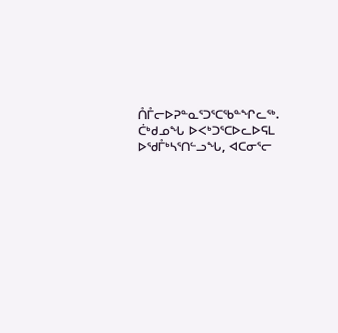ᑍᒤᓕᐅᕈᓐᓇᕐᑐᕐᑕᖃᓐᖏᓚᖅ.
ᑖᒃᑯᓄᖓ ᐅᐸᒃᑐᕐᑕᐅᓚᐅᕋᒪ ᐅᖁᒤᒃᓴᕐᑎᓪᓗᖓ, ᐊᑕᓂᕐᓕ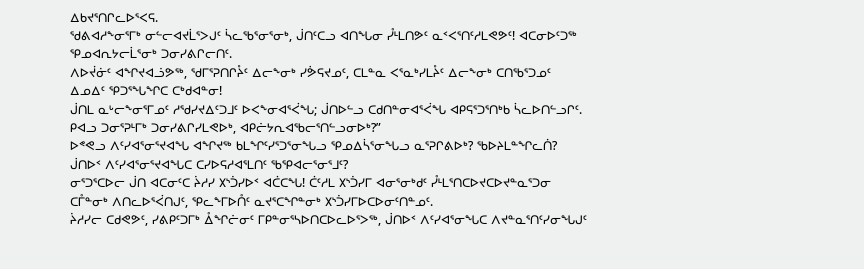ᐃᑲᔪᕐᑎᒋᓚᐅᕐᐸᕋ.
ᖁᕕᐊᓱᖕᓂᕐᒥᒃ ᓂᓪᓕᐊᔪᒫᕐᐳᒍᑦ ᓵᓚᖃᕐᓂᕐᓂᒃ, ᒎᑎᑦᑕᓗ ᐊᑎᖓᓂ ᓮᒻᒪᑎᕗᑦ ᓇᑉᐸᕐᑎᑦᓱᒪᕙᕗᑦ! ᐊᑕᓂᐅᑦᑐᖅ ᕿᓄᐊᕆᔭᓕᒫᕐᓂᒃ ᑐᓂᓯᕕᒋᓕᑎᑦ.
ᐱᐅᔫᓃᑦ ᐊᖏᔪᐊᓘᕗᖅ, ᖁᒥᕐᕈᑎᒋᔧᑦ ᐃᓕᖕᓂᒃ ᓯᕘᕋᔪᓄᑦ, ᑕᒪᓐᓇ ᐸᕐᓇᒃᓯᒪᔧᑦ ᐃᓕᖕᓂᒃ ᑕᑎᖃᕐᑐᓄᑦ ᐃᓄᐃᑦ ᕿᑐᕐᖓᖏᑕ ᑕᒃᑯᐊᓐᓂ!
ᒎᑎᒪ ᓇᒡᓕᖕᓂᕐᒥᓄᑦ ᓱᖁᓯᔪᐃᑦᑐᒧᑦ ᐅᐸᖕᓂᐊᕐᐹᖓ; ᒎᑎᐅᓪᓗ ᑕᑯᑎᓐᓂᐊᕐᐹᖓ ᐊᑭᕋᕐᑐᕐᑎᒃᑲ ᓵᓚᐅᑎᓪᓗᒋᑦ.
ᑭᐊᓗ ᑐᓂᕐᕈᒻᒥᒃ ᑐᓂᓯᕕᒋᓯᒪᕙᐅᒃ, ᐊᑭᓖᔭᕆᐊᖃᓕᕐᑎᓪᓗᓂᐅᒃ?”
ᐅᕝᕙᓗ ᐱᑦᓯᐊᕐᓂᕐᔪᐊᖓ ᐊᖏᔪᖅ ᑲᒪᖏᑦᓯᕐᑐᕐᓂᖓᓗ ᕿᓄᐃᓵᕐᓂᖓᓗ ᓇᕐᕈᒋᕕᐅᒃ? ᖃᐅᔨᒪᓐᖏᓚᑏ? ᒎᑎᐅᑉ ᐱᑦᓯᐊᕐᓂᕐᔪᐊᖓᑕ ᑕᓯᐅᕋᓱᐊᕐᒪᑎᑦ ᖃᕿᐊᓕᕐᓂᕐᒧᑦ?
ᓂᕐᑐᕐᑕᐅᓕ ᒎᑎ ᐊᑕᓂᑦᑕ ᔩᓱᓯ ᙭ᔅᑑᓯᐅᑉ ᐊᑖᑕᖓ! ᑖᑦᓱᒪ ᙭ᔅᑑᓯᒥ ᐊᓂᕐᓂᒃᑯᑦ ᓮᒻᒪᕐᑎᑕᐅᔪᑕᐅᔪᓐᓇᕐᑐᓂ ᑕᒤᓐᓂᒃ ᐱᑎᓚᐅᕐᐹᑎᒍᑦ, ᕿᓚᖕᒥᐅᑍᑦ ᓇᔪᕐᑕᖏᓐᓂᒃ ᙭ᔅᑑᓯᒥᐅᑕᐅᓂᑦᑎᓐᓄᑦ.
ᔩᓱᓯᓕ ᑕᑯᕙᕗᑦ, ᓯᕕᑭᑦᑐᒥᒃ ᐂᖏᓖᓂᑦ ᒥᑭᓐᓂᕐᓴᐅᑎᑕᐅᓚᐅᕐᐳᖅ, ᒎᑎᐅᑉ ᐱᑦᓯᐊᕐᓂᖓᑕ ᐱᔪᓐᓇᕐᑎᑦᓯᓂᖓᒍᑦ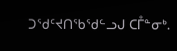ᑐᖁᑦᔪᑎᖃᖁᓪᓗᒍ ᑕᒤᓐᓂᒃ.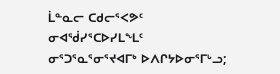ᒫᓐᓇᓕ ᑕᑯᓕᕐᐸᕗᑦ ᓂᐊᖂᓯᕐᑕᐅᓯᒪᖕᒪᑦ ᓂᕐᑐᕐᓇᕐᓂᕐᔪᐊᒥᒃ ᐅᐱᒋᔭᐅᓂᕐᒥᒡᓗ;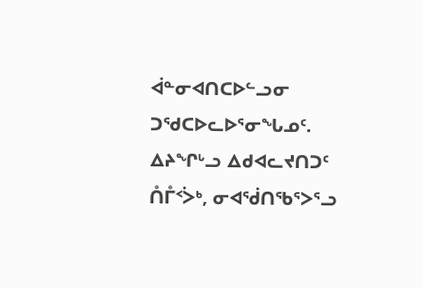ᐋᓐᓂᐊᑎᑕᐅᓪᓗᓂ ᑐᖁᑕᐅᓚᐅᕐᓂᖓᓄᑦ.
ᐃᔨᖏᒡᓗ ᐃᑯᐊᓚᔪᑎᑐᑦ ᑍᒤᑉᐴᒃ, ᓂᐊᖂᑎᖃᕐᐳᕐᓗ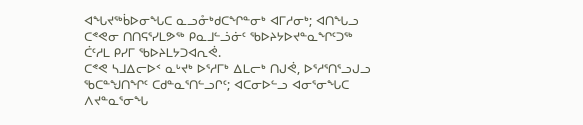ᐊᖓᔪᖅᑳᐅᓂᖓᑕ ᓇᓗᓁᒃᑯᑕᖏᓐᓂᒃ ᐊᒥᓱᓂᒃ; ᐊᑎᖓᓗ ᑕᕝᕙᓂ ᑎᑎᕋᕐᓯᒪᕗᖅ ᑭᓇᒧᓪᓘᓃᑦ ᖃᐅᔨᔭᐅᔪᓐᓇᖏᑦᑐᖅ ᑖᑦᓱᒪ ᑭᓯᒥ ᖃᐅᔨᒪᔭᑐᐊᕆᕚ.
ᑕᕝᕙ ᓴᒧᐃᓕᐅᑉ ᓇᒡᔪᒃ ᐅᕐᓱᒥᒃ ᐃᒪᓕᒃ ᑎᒍᕚ, ᐅᕐᓱᕐᑎᕐᓗᒍᓗ ᖃᑕᓐᖑᑎᖏᑦ ᑕᑯᓐᓇᕐᑎᓪᓗᒋᑦ; ᐊᑕᓂᐅᓪᓗ ᐊᓂᕐᓂᖓᑕ ᐱᔪᓐᓇᕐᓂᖓ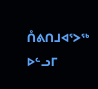ᑍᕕᑎᒧᐊᕐᐳᖅ ᐅᓪᓗᒥ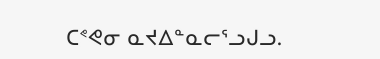ᑕᕝᕙᓂ ᓇᔪᐃᓐᓇᓕᕐᓗᒍᓗ.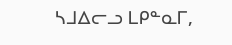ᓴᒧᐃᓕᓗ ᒪᑭᓐᓇᒥ,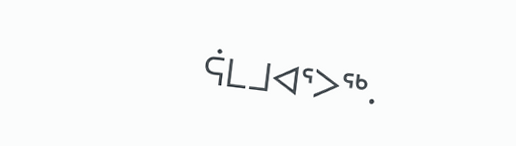ᕌᒪᒧᐊᕐᐳᖅ.